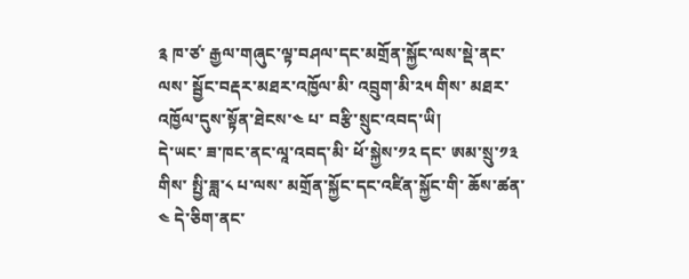༉ ཁ་ཙ་ རྒྱལ་གཞུང་ལྟ་བཤལ་དང་མགྲོན་སྐྱོང་ལས་སྡེ་ནང་ལས་ སྦྱོང་བརྡར་མཐར་འཁྱོལ་མི་ འབྲུག་མི་༢༥ གིས་ མཐར་འཁྱོལ་དུས་སྟོན་ཐེངས་༤ པ་ བརྩི་སྲུང་འབད་ཡི།
དེ་ཡང་ ཟ་ཁང་ནང་ལཱ་འབད་མི་ ཕོ་སྐྱེས་༡༢ དང་ ཨམ་སྲུ་༡༣ གིས་ སྤྱི་ཟླ་༨ པ་ལས་ མགྲོན་སྐྱོང་དང་འཛིན་སྐྱོང་གི་ ཆོས་ཚན་༤ དེ་ཅིག་ནང་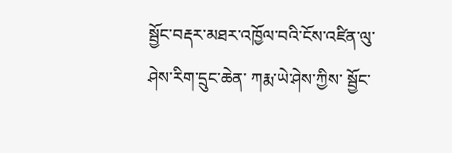སྦྱོང་བརྡར་མཐར་འཁྱོལ་བའི་ངོས་འཛིན་ལུ་ ཤེས་རིག་དྲུང་ཆེན་ ཀརྨ་ཡེ་ཤེས་ཀྱིས་ སྦྱོང་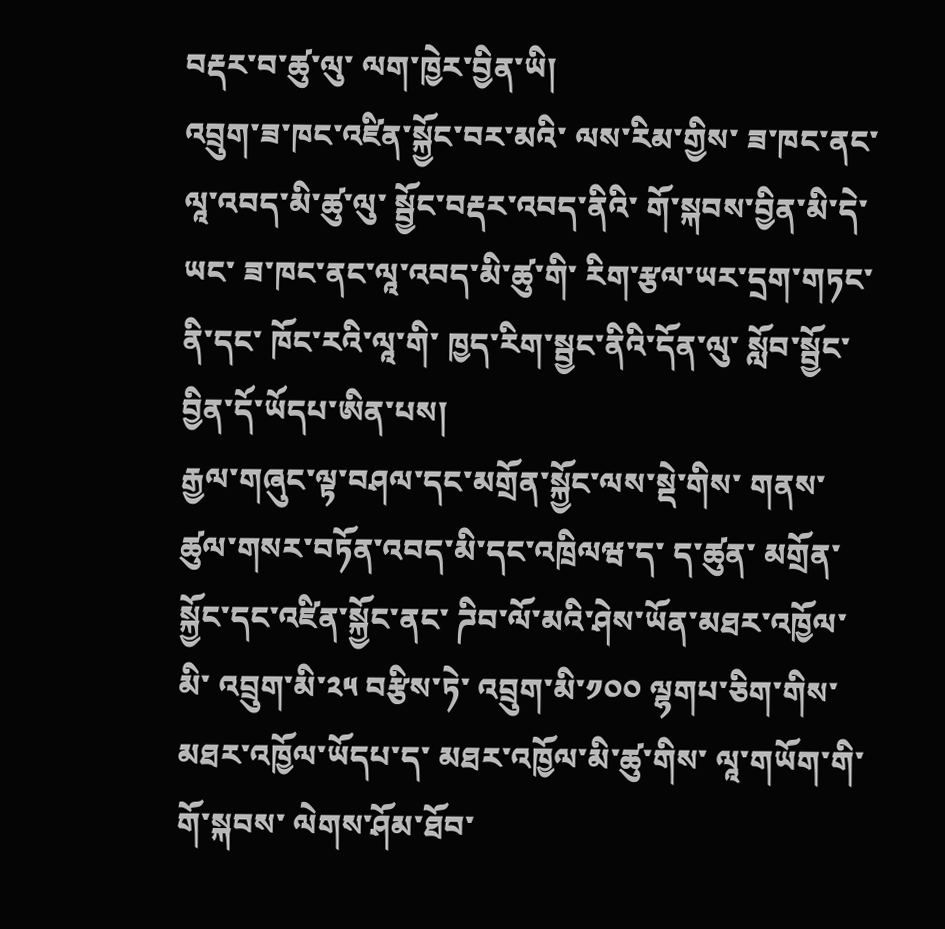བརྡར་བ་ཚུ་ལུ་ ལག་ཁྱེར་བྱིན་ཡི།
འབྲུག་ཟ་ཁང་འཛིན་སྐྱོང་བར་མའི་ ལས་རིམ་གྱིས་ ཟ་ཁང་ནང་ལཱ་འབད་མི་ཚུ་ལུ་ སྦྱོང་བརྡར་འབད་ནིའི་ གོ་སྐབས་བྱིན་མི་དེ་ཡང་ ཟ་ཁང་ནང་ལཱ་འབད་མི་ཚུ་གི་ རིག་རྩལ་ཡར་དྲག་གཏང་ནི་དང་ ཁོང་རའི་ལཱ་གི་ ཁྱད་རིག་སྦྱང་ནིའི་དོན་ལུ་ སློབ་སྦྱོང་བྱིན་དོ་ཡོདཔ་ཨིན་པས།
རྒྱལ་གཞུང་ལྟ་བཤལ་དང་མགྲོན་སྐྱོང་ལས་སྡེ་གིས་ གནས་ཚུལ་གསར་བཏོན་འབད་མི་དང་འཁྲིལཝ་ད་ ད་ཚུན་ མགྲོན་སྐྱོང་དང་འཛིན་སྐྱོང་ནང་ ཌིབ་ལོ་མའི་ཤེས་ཡོན་མཐར་འཁྱོལ་མི་ འབྲུག་མི་༢༥ བརྩིས་ཏེ་ འབྲུག་མི་༡༠༠ ལྷགཔ་ཅིག་གིས་ མཐར་འཁྱོལ་ཡོདཔ་ད་ མཐར་འཁྱོལ་མི་ཚུ་གིས་ ལཱ་གཡོག་གི་གོ་སྐབས་ ལེགས་ཤོམ་ཐོབ་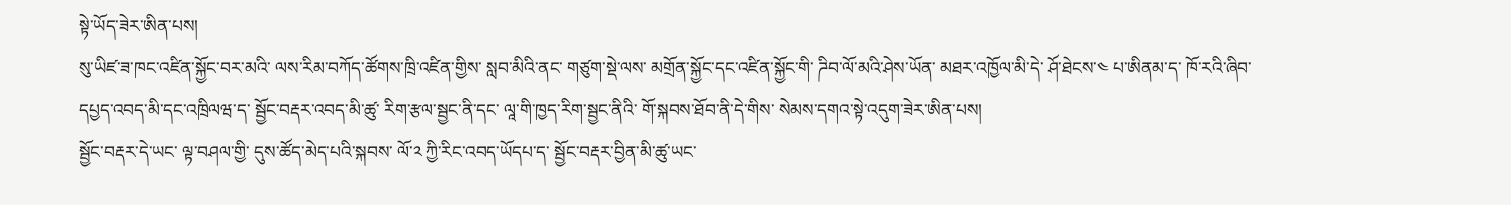སྟེ་ཡོད་ཟེར་ཨིན་པས།
སུ་ཡིཛ་ཟ་ཁང་འཛིན་སྐྱོང་བར་མའི་ ལས་རིམ་བཀོད་ཚོགས་ཁྲི་འཛིན་གྱིས་ སླབ་མིའི་ནང་ གཙུག་སྡེ་ལས་ མགྲོན་སྐྱོང་དང་འཛིན་སྐྱོང་གི་ ཌིབ་ལོ་མའི་ཤེས་ཡོན་ མཐར་འཁྱོལ་མི་དེ་ ཤོ་ཐེངས་༤ པ་ཨིནམ་ད་ ཁོ་རའི་ཞིབ་དཔྱད་འབད་མི་དང་འཁྲིལཝ་ད་ སྦྱོང་བརྡར་འབད་མི་ཚུ་ རིག་རྩལ་སྦྱང་ནི་དང་ ལཱ་གི་ཁྱད་རིག་སྦྱང་ནིའི་ གོ་སྐབས་ཐོབ་ནི་དེ་གིས་ སེམས་དགའ་སྟེ་འདུག་ཟེར་ཨིན་པས།
སྦྱོང་བརྡར་དེ་ཡང་ ལྟ་བཤལ་གྱི་ དུས་ཚོད་མེད་པའི་སྐབས་ ལོ་༢ ཀྱི་རིང་འབད་ཡོདཔ་ད་ སྦྱོང་བརྡར་བྱིན་མི་ཚུ་ཡང་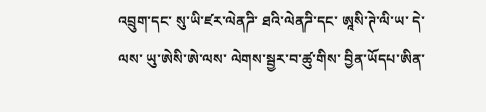འབྲུག་དང་ སུ་ཡི་ཛར་ལེནཌི་ ཐའི་ལེནཌི་དང་ ཨཱསི་ཊེ་ལི་ཡ་ དེ་ལས་ ཡུ་ཨེསི་ཨེ་ལས་ ལེགས་སྦྱར་བ་ཚུ་གིས་ བྱིན་ཡོདཔ་ཨིན་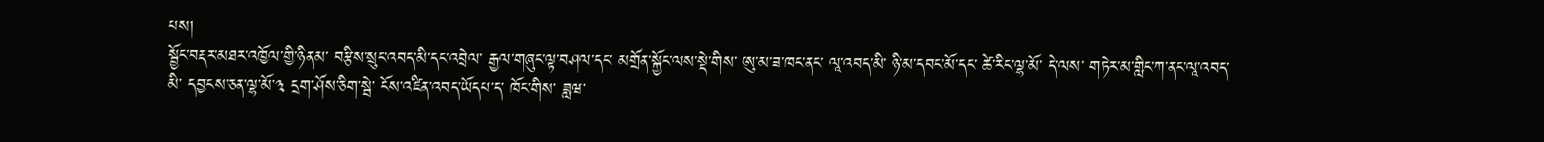པས།
སྦྱོང་བརྡར་མཐར་འཁྱོལ་གྱི་ཉིནམ་ བརྩིས་སྲུང་འབད་མི་དང་འབྲེལ་ རྒྱལ་གཞུང་ལྟ་བཤལ་དང་ མགྲོན་སྐྱོང་ལས་སྡེ་གིས་ ཨུ་མ་ཟ་ཁང་ནང་ ལཱ་འབད་མི་ ཉི་མ་དབང་མོ་དང་ ཚེ་རིང་ལྷ་མོ་ དེ་ལས་ གཏེར་མ་གླིང་ཀ་ནང་ལཱ་འབད་མི་ དབྱངས་ཅན་ལྷ་མོ་༣ དྲག་ཤོས་ཅིག་སྦེ་ ངོས་འཛིན་འབད་ཡོདཔ་ད་ ཁོང་གིས་ ཟླཝ་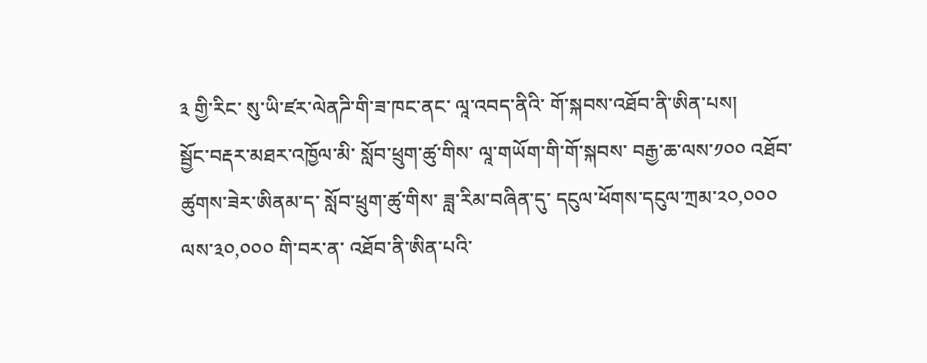༣ གྱི་རིང་ སུ་ཡི་ཛར་ལེནཌི་གི་ཟ་ཁང་ནང་ ལཱ་འབད་ནིའི་ གོ་སྐབས་འཐོབ་ནི་ཨིན་པས།
སྦྱོང་བརྡར་མཐར་འཁྱོལ་མི་ སློབ་ཕྲུག་ཚུ་གིས་ ལཱ་གཡོག་གི་གོ་སྐབས་ བརྒྱ་ཆ་ལས་༡༠༠ འཐོབ་ཚུགས་ཟེར་ཨིནམ་ད་ སློབ་ཕྲུག་ཚུ་གིས་ ཟླ་རིམ་བཞིན་དུ་ དངུལ་ཕོགས་དངུལ་ཀྲམ་༢༠,༠༠༠ ལས་༣༠,༠༠༠ གི་བར་ན་ འཐོབ་ནི་ཨིན་པའི་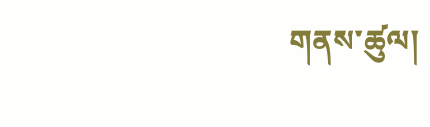གནས་ཚུལ།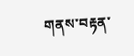གནས་བརྟན་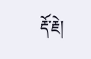རྡོ་རྗེ།